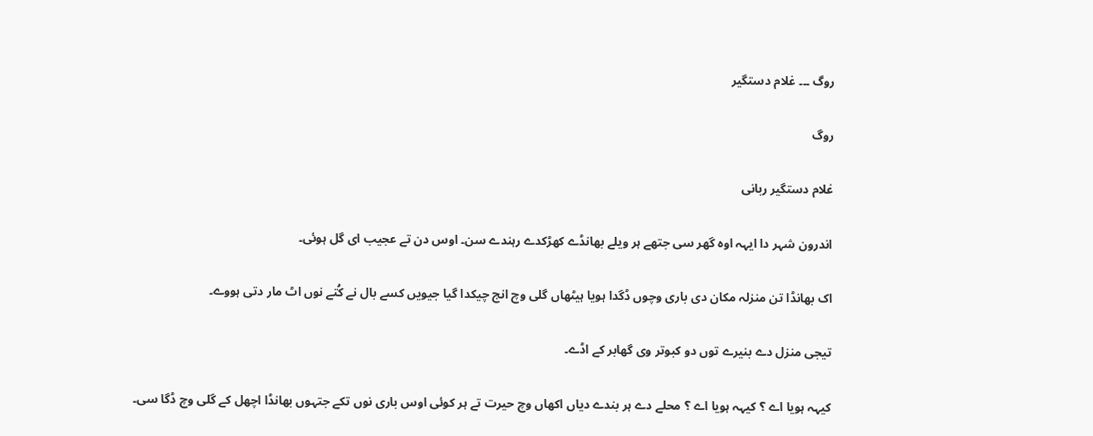روگ ۔۔۔ غلام دستگیر

روگ

غلام دستگیر ربانی

اندرون شہر دا ایہہ اوہ گھر سی جتھے ہر ویلے بھانڈے کھڑکدے رہندے سن۔ اوس دن تے عجیب ای گل ہوئی۔

اک بھانڈا تن منزلہ مکان دی باری وچوں ڈگدا ہویا ہیٹھاں گلی وچ انج چیکدا گیا جیویں کسے بال نے کُتے نوں اٹ مار دتی ہووے۔

تیجی منزل دے بنیرے توں دو کبوتر وی گھابر کے اڈے۔

کیہہ ہویا اے ؟ کیہہ ہویا اے ؟ محلے دے ہر بندے دیاں اکھاں وچ حیرت تے ہر کوئی اوس باری نوں تکے جتہوں بھانڈا اچھل کے گلی وچ ڈگا سی۔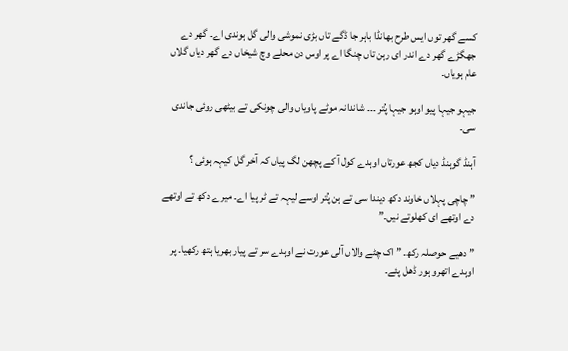کسے گھر توں ایس طرح بھانڈا باہر جا ڈگے تاں بڑی نموشی والی گل ہوندی اے۔ گھر دے جھگڑے گھر دے اندر ای رہن تاں چنگا اے پر اوس دن محلے وچ شیخاں دے گھر دیاں گلاں عام ہویاں۔

جیہو جیہا پیو اوہو جیہا پُتر ۔۔۔ شاندانہ موٹے پاویاں والی چونکی تے بیٹھی روئی جاندی سی۔

آہنڈ گوہنڈ دیاں کجھ عورتاں اوہدے کول آ کے پچھن لگ پیاں کہ آخر گل کیہہ ہوئی ؟

” چاچی پہلاں خاوند دکھ دیندا سی تے ہن پُتر اوسے لیہہ تے ٹر پیا اے۔ میرے دکھ تے اوتھے دے اوتھے ای کھلوتے نیں۔”

” دھیے حوصلہ رکھ۔ ” اک چٹے والاں آلی عورت نے اوہدے سر تے پیار بھریا ہتھ رکھیا۔ پر اوہدے اتھرو ہور ڈھل پئے۔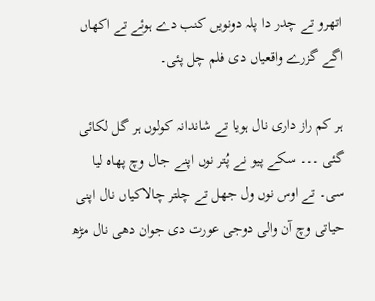اتھرو تے چدر دا پلہ دونویں کنب دے ہوئے تے اکھاں اگے گزرے واقعیاں دی فلم چل پئی۔

ہر کم راز داری نال ہویا تے شاندانہ کولوں ہر گل لکائی گئی ۔۔۔ سکے پیو نے پُتر نوں اپنے جال وچ پھاہ لیا سی۔ تے اوس نوں ول جھل تے چلتر چالاکیاں نال اپنی حیاتی وچ آن والی دوجی عورت دی جوان دھی نال مڑھ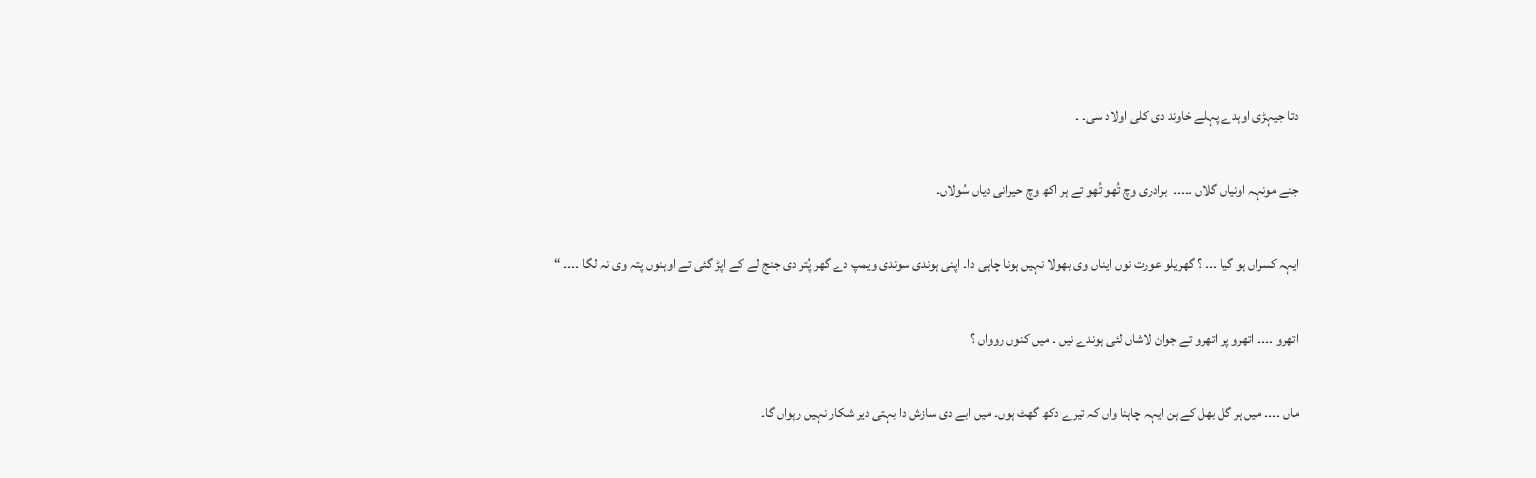دتا جیہڑی اوہدے پہلے خاوند دی کلی اولاد سی۔ ۔

جنے مونہہ اونیاں گلاں ۔۔۔۔۔  برادری وچ تُھو تُھو تے ہر اکھ وچ حیرانی دیاں سُولاں۔

ایہہ کسراں ہو گیا ۔۔۔ ؟ گھریلو عورت نوں ایناں وی بھولا نہیں ہونا چاہی دا۔ اپنی ہوندی سوندی ویمپ دے گھر پُتر دی جنج لے کے اپڑ گئی تے اوہنوں پتہ وی نہ لگا ۔۔۔۔ “

اتھرو ۔۔۔۔ اتھرو پر اتھرو تے جوان لاشاں لئی ہوندے نیں ۔ میں کنوں روواں ؟

ماں ۔۔۔۔ میں ہر گل بھل کے ہن ایہہ چاہنا واں کہ تیرے دکھ گھٹ ہوں۔ میں ابے دی سازش دا بہتی دیر شکار نہیں رہواں گا۔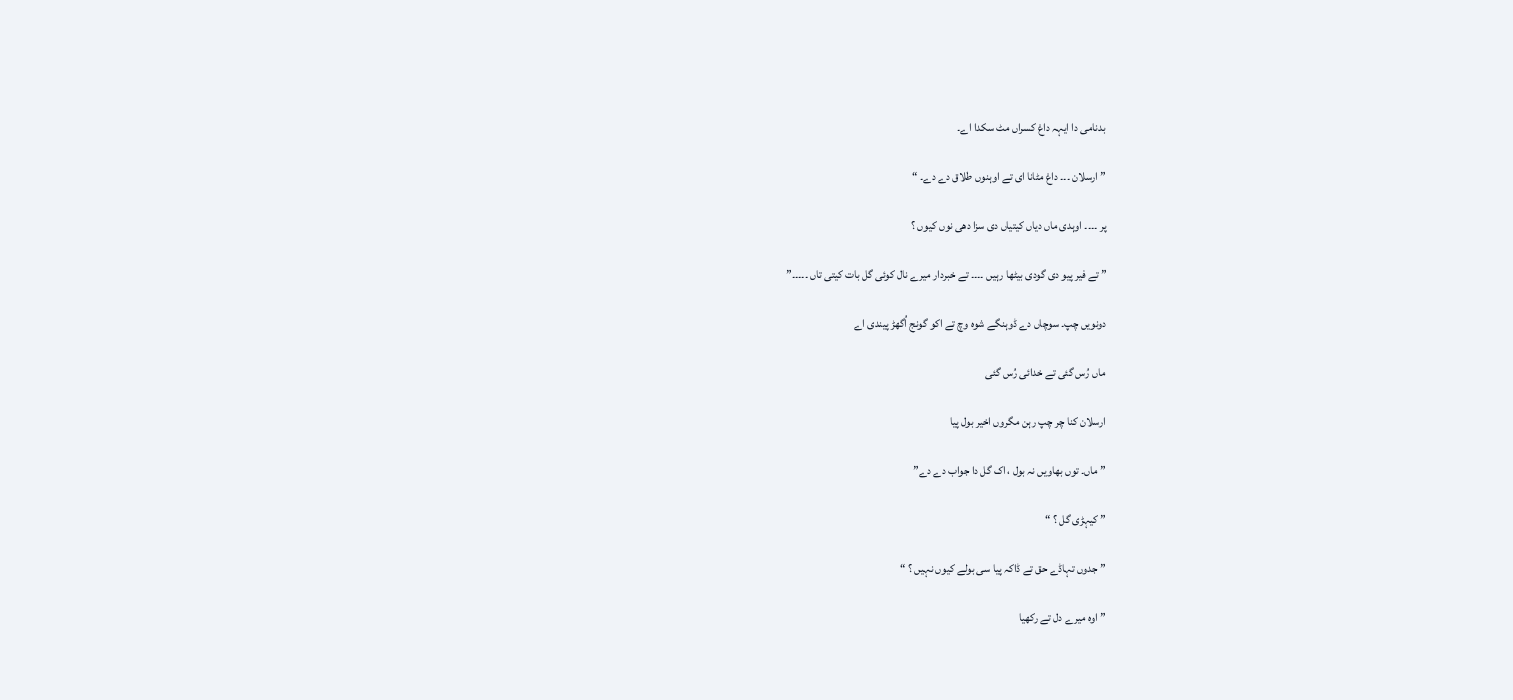بدنامی دا ایہہ داغ کسراں مٹ سکدا اے۔

” ارسلان ۔۔۔ داغ مٹانا ای تے اوہنوں طلاق دے دے۔ “

پر ۔۔۔۔ اوہدی ماں دیاں کیتیاں دی سزا دھی نوں کیوں ؟

” تے فیر پیو دی گودی بیٹھا رہیں ۔۔۔۔ تے خبردار میرے نال کوئی گل بات کیتی تاں ۔۔۔۔۔”

دونویں چپ۔ سوچاں دے ڈوہنگے شوہ وچ تے اکو گونج اُگھڑ پیندی اے

ماں رُس گئی تے خدائی رُس گئی

ارسلان کنا چر چپ رہن مگروں اخیر بول پیا

” ماں۔ توں بھاویں نہ بول ، اک گل دا جواب دے دے”

” کیہڑی گل ؟ “

” جدوں تہاڈے حق تے ڈاکہ پیا سی بولے کیوں نہیں ؟ “

” اوہ میرے دل تے رکھیا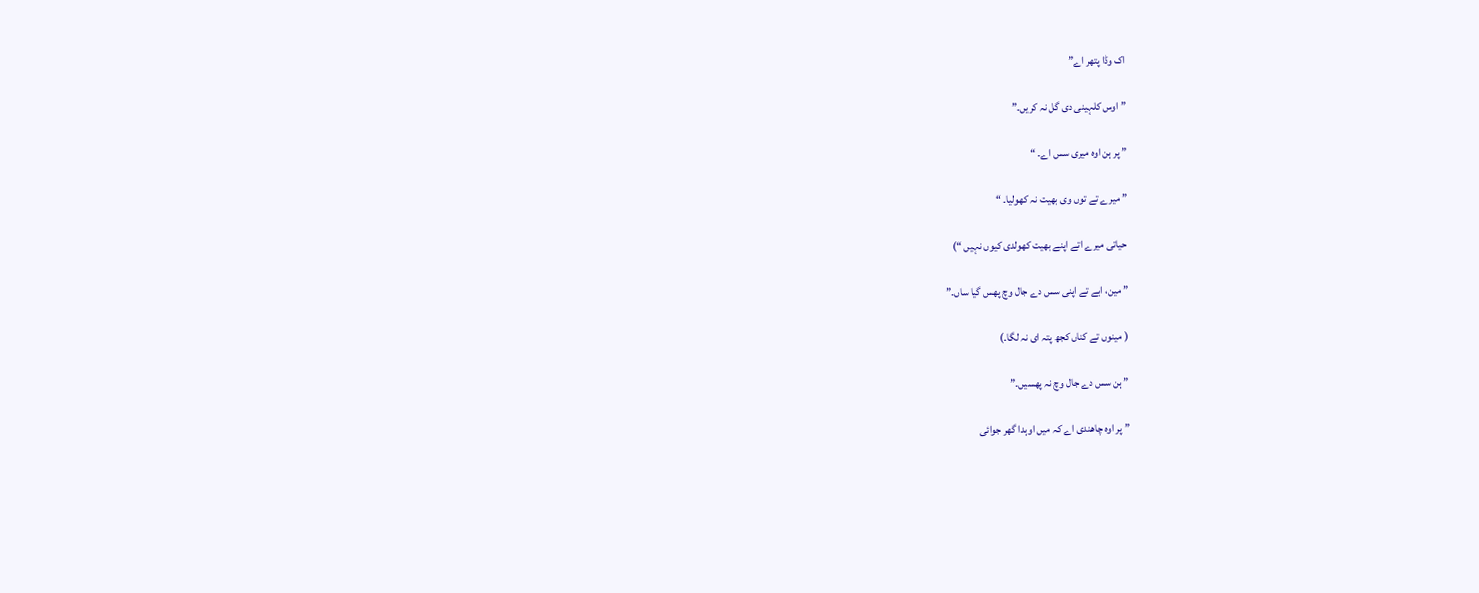اک وڈا پتھر اے”

” اوس کلہینی دی گل نہ کریں۔”

” پر ہن اوہ میری سس اے۔ “

” میرے تے توں وی بھیت نہ کھولیا۔ “

حیاتی میرے اتے اپنے بھیت کھولدی کیوں نہیں “)

” مین، ابے تے اپنی سس دے جال وچ پھس گیا ساں۔”

( مینوں تے کناں کجھ پتہ ای نہ لگا۔)

” ہن سس دے جال وچ نہ پھسیں۔”

” پر اوہ چاھندی اے کہ میں اوہدا گھر جوائی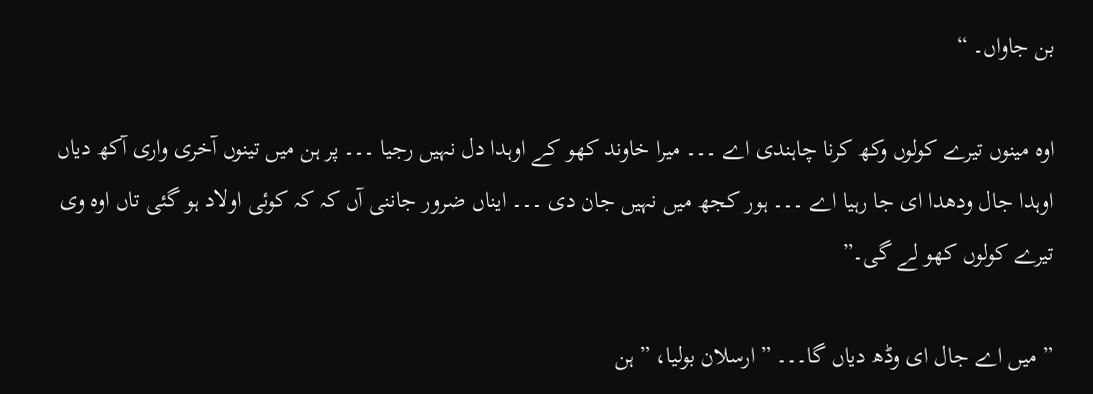بن جاواں۔ “

اوہ مینوں تیرے کولوں وکھ کرنا چاہندی اے ۔۔۔ میرا خاوند کھو کے اوہدا دل نہیں رجیا ۔۔۔ پر ہن میں تینوں آخری واری آکھ دیاں اوہدا جال ودھدا ای جا رہیا اے ۔۔۔ ہور کجھ میں نہیں جان دی ۔۔۔ ایناں ضرور جاننی آں کہ کہ کوئی اولاد ہو گئی تاں اوہ وی تیرے کولوں کھو لے گی۔”

” میں اے جال ای وڈھ دیاں گا۔۔۔ ” ارسلان بولیا، ” ہن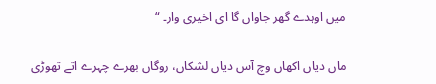میں اوہدے گھر جاواں گا ای اخیری وار۔ “

ماں دیاں اکھاں وچ آس دیاں لشکاں، روگاں بھرے چہرے اتے تھوڑی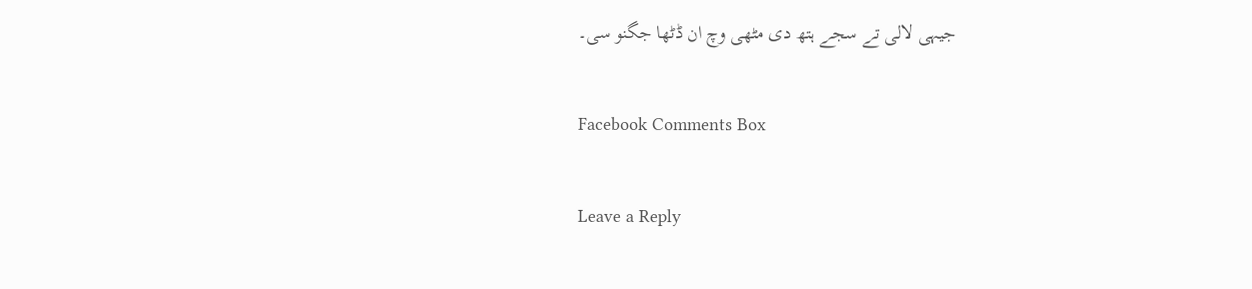جیہی لالی تے سجے ہتھ دی مٹھی وچ ان ڈٹھا جگنو سی۔

Facebook Comments Box

Leave a Reply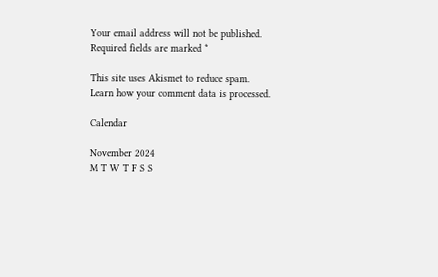Your email address will not be published. Required fields are marked *

This site uses Akismet to reduce spam. Learn how your comment data is processed.

Calendar

November 2024
M T W T F S S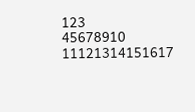123
45678910
11121314151617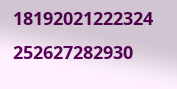18192021222324
252627282930